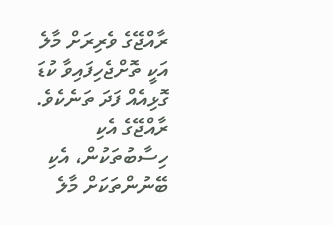ރާއްޖޭގެ ވެރިރަށް މާލެ އަކީ ތޮށްޖެހިފައިވާ ކުޑަ ގޮޅިއެއް ފަދަ ތަނެކެވެ. ރާއްޖޭގެ އެކި ހިސާބުތަކުން، އެކި ބޭނުންތަކަށް މާލެ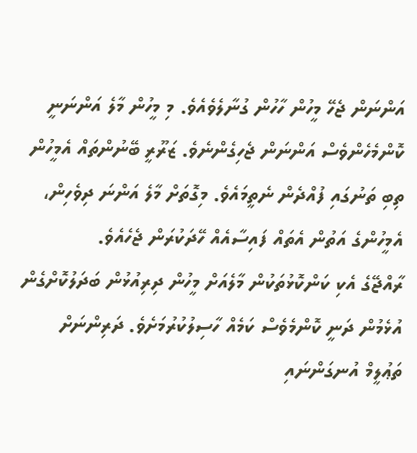އަންނަން ޖެހޭ މީހުން ހާހުން ގުނާލެވެއެވެ. މި މީހުން މާލެ އަންނަނީ ކޮންމެހެންވެސް އަންނަން ޖެހިގެންނެވެ. ޒަރޫރީ ބޭނުންތައް އެމީހުން ތިބި ތަނުގައި ފުއްދެން ނެތީމައެވެ. މިގޮތަށް މާލެ އަންނަ ދިވެހިން، އެމީހުންގެ އަތުން އެތައް ފައިސާއެއް ހޭދަކުރަން ޖެހެއެވެ.
ރާއްޖޭގެ އެކި ކަންކޮޅުތަކުން މާލެއަށް މީހުން ދިރިއުޅުން ބަދަލުކޮށްގެން އުޅެމުން ދަނީ ކޮންމެވެސް ކަމެއް ހާސިލުކުރުމަށެވެ. ދަރިންނަށް ތަޢުލީމް އުނގަންނައި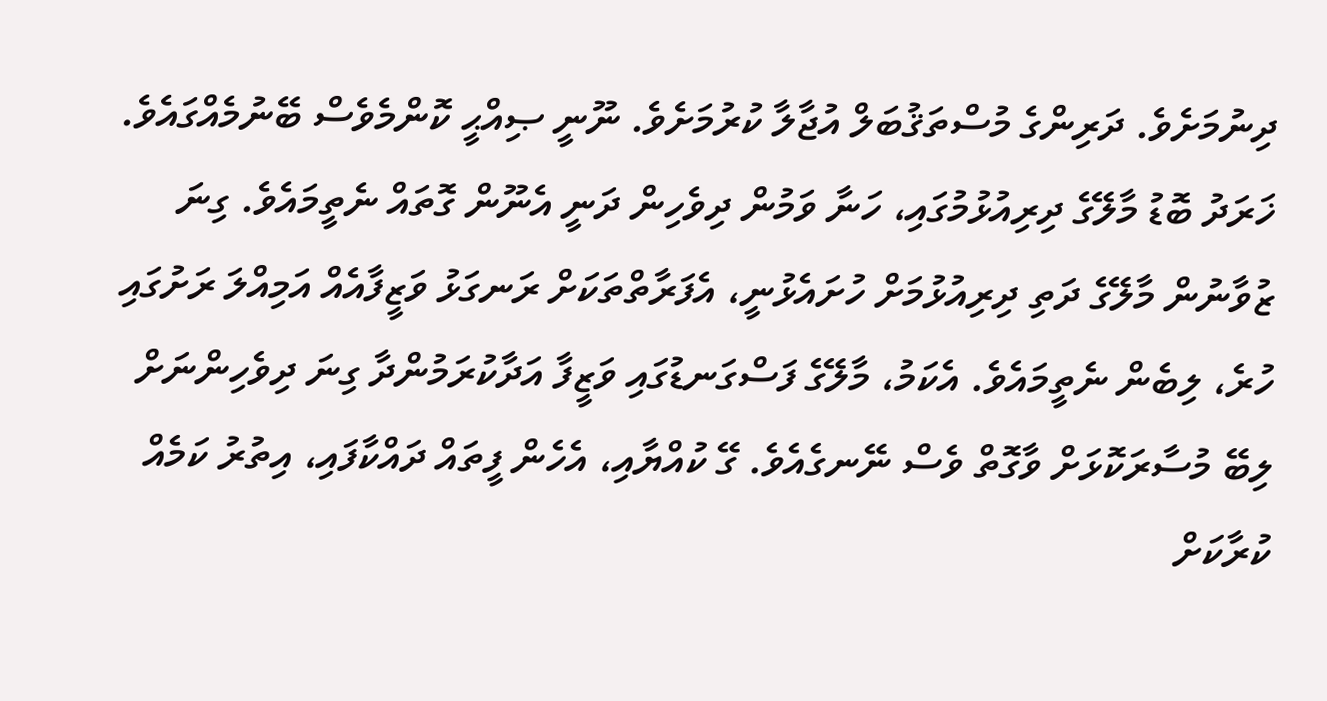ދިނުމަށެވެ. ދަރިންގެ މުސްތަޤުބަލް އުޖާލާ ކުރުމަށެވެ. ނޫނީ ޞިއްޙީ ކޮންމެވެސް ބޭނުމެއްގައެވެ. ޚަރަދު ބޮޑު މާލޭގެ ދިރިއުޅުމުގައި، ހަނާ ވަމުން ދިވެހިން ދަނީ އެނޫން ގޮތައް ނެތީމައެވެ. ގިނަ ޒުވާނުން މާލޭގެ ދަތި ދިރިއުޅުމަށް ހުށައެޅުނީ، އެފަރާތްތަކަށް ރަނގަޅު ވަޒީފާއެއް އަމިއްލަ ރަށުގައި ހުރެ، ލިބެން ނެތީމައެވެ. އެކަމު، މާލޭގެ ފަސްގަނޑުގައި ވަޒީފާ އަދާކުރަމުންދާ ގިނަ ދިވެހިންނަށް ލިބޭ މުސާރަކޮޅަށް ވާގޮތް ވެސް ނޭނގެއެވެ. ގޭ ކުއްޔާއި، އެހެން ފީތައް ދައްކާފައި، އިތުރު ކަމެއް ކުރާކަށް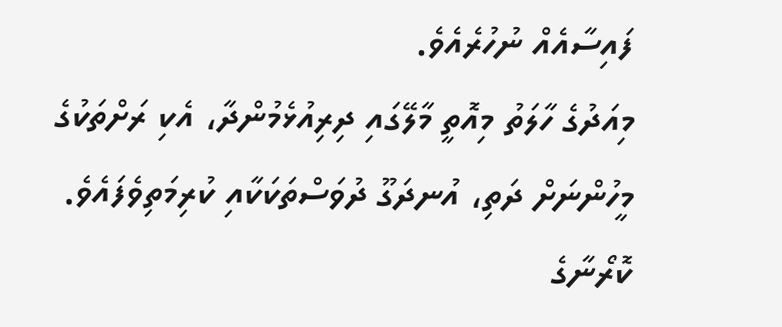ފައިސާއެއް ނުހުރެއެވެ.
މިއަދުގެ ހާލަތު މިއޮތީ މާލޭގައި ދިރިއުޅެމުންދާ، އެކި ރަށްތަކުގެ މީހުންނަށް ދަތި، އުނދަގޫ ދުވަސްތަކަކާއި ކުރިމަތިވެފައެވެ. ކޮރޯނާގެ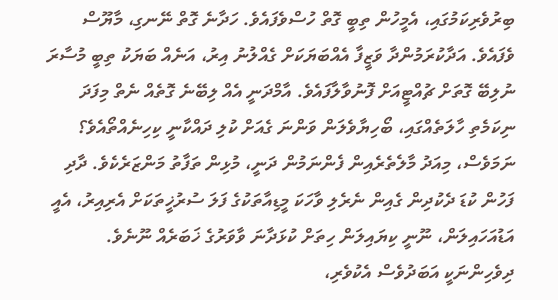ބިރުވެރިކަމުގައި، އެމީހުން ތިބީ ގޮތް ހުސްވެފައެވެ. ހަދާނެ ގޮތް ނޭނގި، މާޔޫސް ވެފައެވެ. އަދާކުރަމުންދާ ވަޒީފާ އެއްބަޔަކަށް ގެއްލުނު އިރު، އަނެއް ބަޔަކު ތިބީ މުސާރަ ނުލިބޭ ގޮތަށް ޗުއްޓީއަށް ފޮނުވާލާފައެވެ. އާމްދަނީ އެއް ލިބޭނެ ގޮތެއް ނެތް މިފަދަ ނިކަމެތި ހާލަތެއްގައި، ބޯހިޔާވެލަން ވަންނަ ގެއަށް ކުލި ދައްކާނީ ކިހިނެއްތޯއެވެ؟
ނަމަވެސް، މިއަދު މާލެތެރެއިން ފެންނަމުން ދަނީ، މުޅިން ތަފާތު މަންޒަރެކެވެ. ދާދި ފަހުން ކުޑަ ދެކުދިން ގެއިން ނެރެލި ވާހަކަ މީޑިއާތަކުގެ ފަލަ ސުރުޚީތަކަށް އެރިއިރު، އެއީ އަޑުއަހައިލަން، ނޫނީ ކިޔައިލަން ހިތަށް ކުޅަދާނަ ވާވަރުގެ ޚަބަރެއް ނޫނެވެ. ދިވެހިންނަކީ އަބަދުވެސް އެކުވެރި،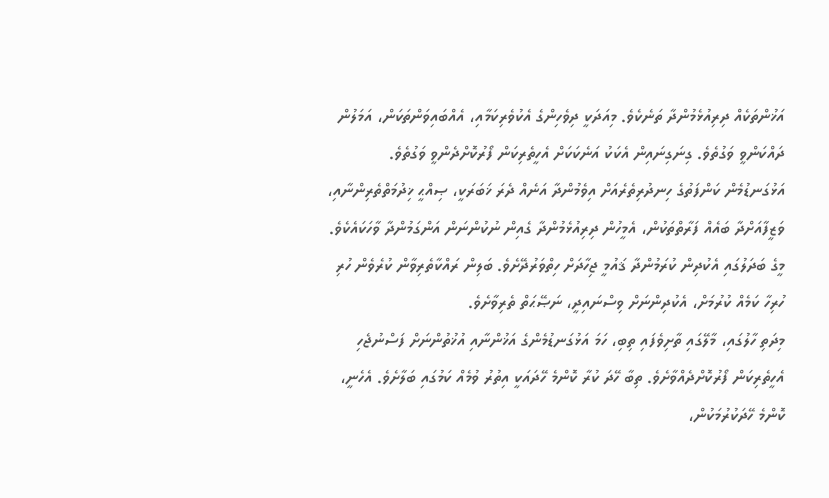އަޚުންތަކެއް ދިރިއުޅެމުންދާ ތަނެކެވެ. މިއަދަކީ ދިވެހިންގެ އެކުވެރިކަމާއި، އެއްބައިވަންތަކަން، އަމަލުން ދައްކަންވީ ވަގުތެވެ. ގިނަގިނައިން އެކަކު އަނެކަކަށް އެހީތެރިކަން ފޯރުކޮށްދެންވީ ވަގުތެވެ.
އަޅުގަނޑުމެން ކަންފަތުގެ ހިނދުރިތެރެއަށް އިވެމުންދާ އަނެއް ދެރަ ޚަބަރަކީ، ޞިއްޙީ ޚިދުމަތްތެރިންނާއި، ވަޒީފާއަށްދާ ބައެއް ފަރާތްތަކުން، އެމީހުން ދިރިއުޅެމުންދާ ގެއިން ނުކުންނަން އަންގަމުންދާ ވާހަކައެކެވެ. މީގެ ބަދަލުގައި އެކުދިން ކުރަމުންދާ ޤައުމީ ޖިހާދަށް ހިތްވަރުދޭށެވެ. ބަލިން ރައްކާތެރިވާން ކުރެވެން ހުރި ހުރިހާ ކަމެއް ކުރުމަށް، އެކުދިންނަށް ވިސްނައިދީ، ނަޞޭޙަތް ތެރިވާށެވެ.
މިދަތި ހާލުގައި، މާލޭގައި ތާށިވެފައި ތިބި، ހަމަ އަޅުގަނޑުމެންގެ އަޚުންނާއި އުޚުތުންނަށް ފަސްނުޖެހި އެހީތެރިކަން ފޯރުކޮށްދެއްވާށެވެ. ތިބާ ހޭދަ ކުރާ ކޮންމެ ހޭދައަކީ އިތުރު ވުމެއް ކަމުގައި ބަލާށެވެ. އެހެނީ، ކޮންމެ ހޭދަކުރުމަކުން،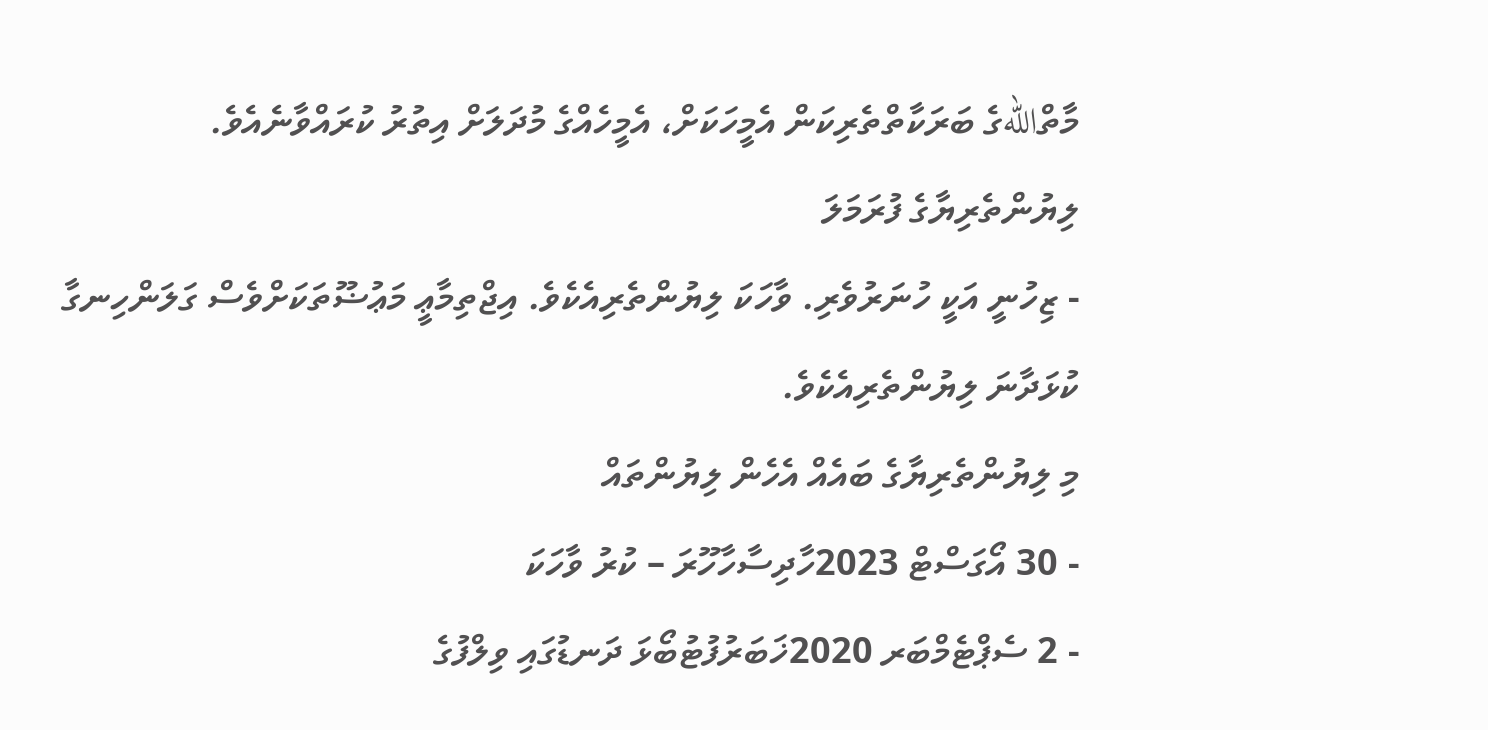މާތްاللهގެ ބަރަކާތްތެރިކަން އެމީހަކަށް، އެމީހެއްގެ މުދަލަށް އިތުރު ކުރައްވާނެއެވެ.
ލިޔުންތެރިޔާގެ ފުރަމަލަ
- ޒިހުނީ އަކީ ހުނަރުވެރި. ވާހަކަ ލިޔުންތެރިއެކެވެ. އިޖްތިމާޢީ މަޢުޟޫތަކަށްވެސް ގަލަންހިނގާ ކުޅަދާނަ ލިޔުންތެރިއެކެވެ.
މި ލިޔުންތެރިޔާގެ ބައެއް އެހެން ލިޔުންތައް
- 30 އޯގަސްޓް 2023ހާދިސާހާހޫރަ – ކުރު ވާހަކަ
- 2 ސެޕްޓެމްބަރ 2020ޚަބަރުފުޓުބޯޅަ ދަނޑުގައި ވިލްފުގެ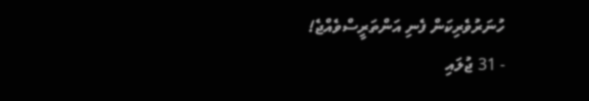ހުނަރުވެރިކަން ފެނި އަންތަރީސްވެއްޖެ!
- 31 ޖުލައި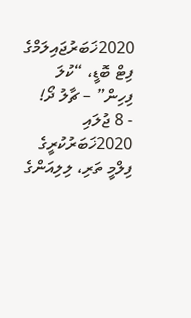2020ޚަބަރުޖައިލަމްގެ ފިޓް ބޮޑީ، “ކުލަ ފިހިން” – ޗާލު ދޯ!
- 8 ޖުލައި 2020ޚަބަރުކުރީގެ ފިލްމީ ތަރި، ލިލިއަންގެ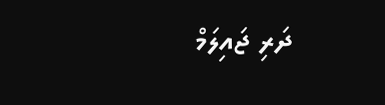ދަރި ޖައިލަމް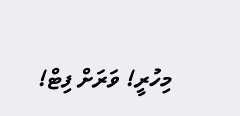މިހުރީ! ވަރަށް ފިޓް!